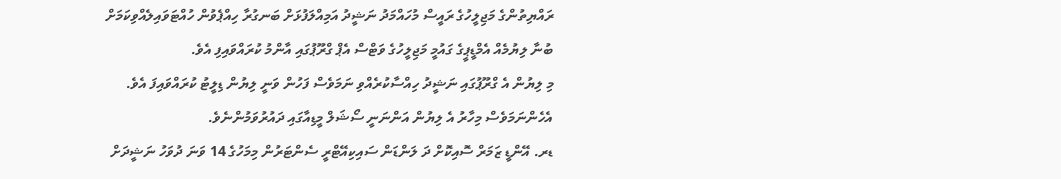ރައްޔިތުންގެ މަޖިލީހުގެ ރައީސް މުހައްމަދު ނަޝީދު އަމިއްލަފުޅަށް ބަނގުރާ ހިއްޕެވުން ހުއްޓަވައިލެއްވިކަމަށް ބުނާ ލިޔުމެއް އެމްޑީޕީގެ ގައުމީ މަޖިލީހުގެ ވަޓްސް އެޕް ގްރޫޕުގައި އާންމު ކުރައްވައިފި އެވެ.
މި ލިޔުން އެ ގްރޫޕުގައި ނަޝީދު ހިއްސާކުރެއްވި ނަމަވެސް ފަހުން ވަނީ ލިޔުން ޑިލީޓު ކުރައްވައިފަ އެވެ. އެހެންނަމަވެސް މިހާރު އެ ލިޔުން އަންނަނީ ސޯޝަލް މީޑިއާގައި ދައުރުވަމުންނެވެ.
ޑރ. އޭންޑީ ޒަމަރް ސޮއިކޮށް ދަ ލަންޑަން ސައިކިއޭޓްރީ ސެންޓަރުން މިމަހުގެ 14 ވަނަ ދުވަހު ނަޝީދަށް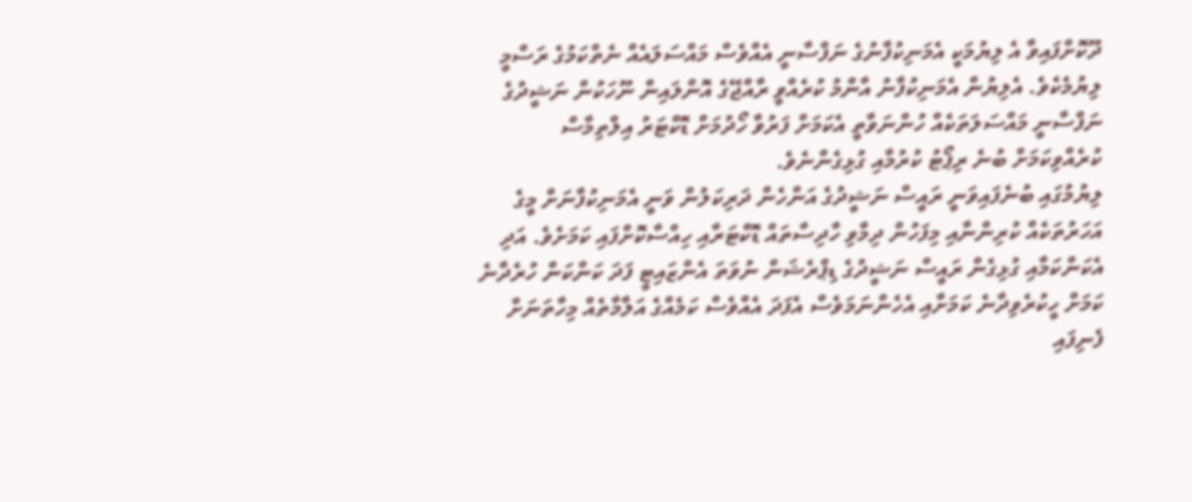ދޫކޮށްފައިވާ އެ ލިޔުމަކީ އެމަނިކުފާނުގެ ނަފްސާނީ އެއްވެސް މައްސަލައެއް ނެތްކަމުގެ ރަސްމީ ލިޔުމެކެވެ. އެލިޔުން އެމަނިކުފާނު އާންމު ކުރެއްވީ ރާއްޖޭގެ އޮންލައިން ނޫހަކުން ނަޝީދުގެ ނަފްސާނީ މައްސަލަތަކެއް ހުންނަވާތީ އެކަމަށް ފަރުވާ ހޯދުމަށް ޑޮކްޓަރު އިލްތިމާސް ކުރެއްވިކަމަށް ބުނެ ރިޕޯޓު ކުރުމާއި ގުޅިގެންނެވެ.
ލިޔުމުގައި ބުނެފައިވަނީ ރައީސް ނަޝީދުގެ އަންހެން ދަރިކަލުން ވަނީ އެމަނިކުފާނަށް މީގެ އަހަރުތަކެއް ކުރިންނާއި މިފަހުން ދިމާވި ހާދިސާތައް ޑޮކްޓަރާއި ހިއްސާކޮށްފައި ކަމަށެވެ. އަދި އެކަންކަމާއި ގުޅިގެން ރައީސް ނަޝީދުގެ ޑިޕްރެޝަން ނުވަތަ އެންޒައިޓީ ފަދަ ކަންކަން ހުރެދާނެ ކަމަށް ހީކުރެވިދާނެ ކަމަށާއި އެހެންނަމަވެސް އެފަދަ އެއްވެސް ކަމެއްގެ އަލާމާތެއް މިހާތަނަށް ފެނިފައި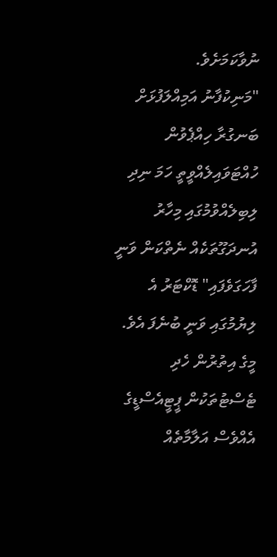ނުވާކަމަށެވެ.
"މަނިކުފާނު އަމިއްލަފުޅަށް ބަނގުރާ ހިއްޕެވުން ހުއްޓަވައިލެއްވީތީ ހަމަ ނިދި ލިބިލެއްވުމުގައި މިހާރު އުނދަގޫތަކެއް ނެތްކަން ވަނީ ފާހަގަވެފައި" ޑޮކްޓަރު އެ ލިޔުމުގައި ވަނީ ބުނެފަ އެވެ.
މީގެ އިތުރުން ހެދި ޓެސްޓުތަކުން ޕީޓީއެސްޑީގެ އެއްވެސް އަލާމާތެއް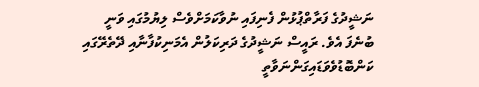ނަޝީދުގެ ފަރާތްޕުޅުން ފެނިފައި ނުވާކަމަށްވެސް ލިޔުމުގައި ވަނީ ބުނެފަ އެވެ. ރައީސް ނަޝީދުގެ ދަރިކަލުން އެމަނިކުފާނާއި ދޭތެރޭގައި ކަންބޮޑުވެވަޑައިގަންނަވާތީ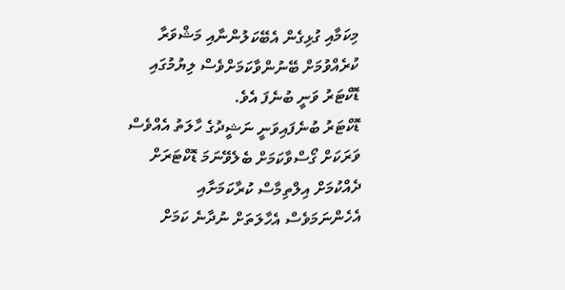މިކަމާއި ގުޅިގެން އެބޭކަލުންނާއި މަޝްވަރާ ކުރެއްވުމަށް ބޭނުންވާކަމަށްވެސް ލިޔުމުގައި ޑޮކްޓަރު ވަނީ ބުނެފަ އެވެ.
ޑޮކްޓަރު ބުނެފައިވަނީ ނަޝީދުގެ ހާލަތު އެއްވެސް ވަރަކަށް ގޯސްވާކަމަށް ބެލެވޭނަމަ ޑޮކްޓަރަށް ދެއްކުމަށް އިލްތިމާސް ކުރާކަމަށާއި އެހެންނަމަވެސް އެހާލަތަށް ނުދާނެ ކަމަށް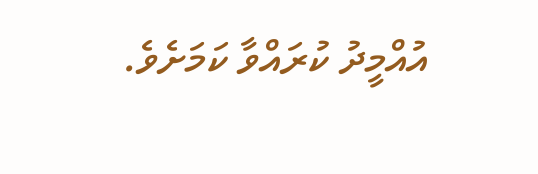އުއްމީދު ކުރައްވާ ކަމަށެވެ.